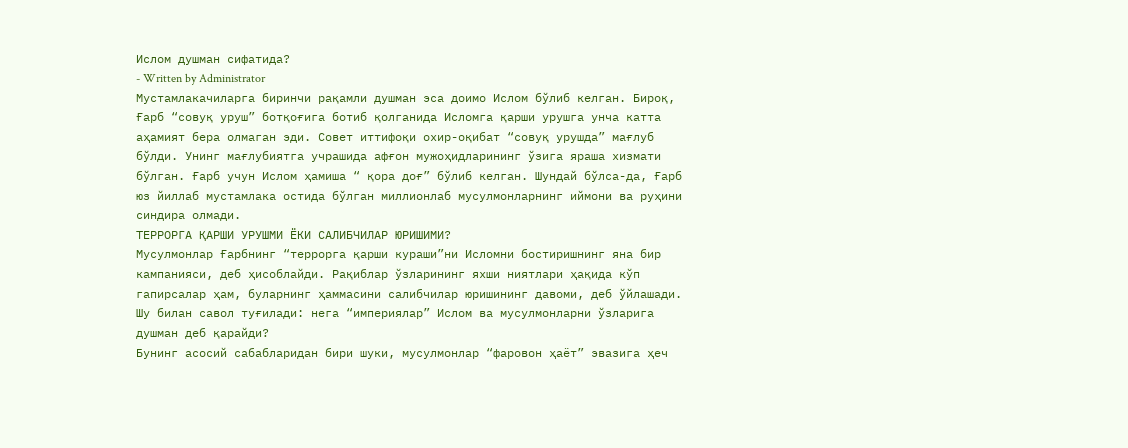Ислом душман сифатида?
- Written by Administrator
Мустамлакачиларга биринчи рақамли душман эса доимо Ислом бўлиб келган. Бироқ, Ғарб “совуқ уруш” ботқоғига ботиб қолганида Исломга қарши урушга унча катта аҳамият бера олмаган эди. Совет иттифоқи охир-оқибат “совуқ урушда” мағлуб бўлди. Унинг мағлубиятга учрашида афғон мужоҳидларининг ўзига яраша хизмати бўлган. Ғарб учун Ислом ҳамиша “ қора доғ” бўлиб келган. Шундай бўлса-да, Ғарб юз йиллаб мустамлака остида бўлган миллионлаб мусулмонларнинг иймони ва руҳини синдира олмади.
ТЕРРОРГА ҚАРШИ УРУШМИ ЁКИ САЛИБЧИЛАР ЮРИШИМИ?
Мусулмонлар Ғарбнинг “террорга қарши кураши”ни Исломни бостиришнинг яна бир кампанияси, деб ҳисоблайди. Рақиблар ўзларининг яхши ниятлари ҳақида кўп гапирсалар ҳам, буларнинг ҳаммасини салибчилар юришининг давоми, деб ўйлашади. Шу билан савол туғилади: нега “империялар” Ислом ва мусулмонларни ўзларига душман деб қарайди?
Бунинг асосий сабабларидан бири шуки, мусулмонлар “фаровон ҳаёт” эвазига ҳеч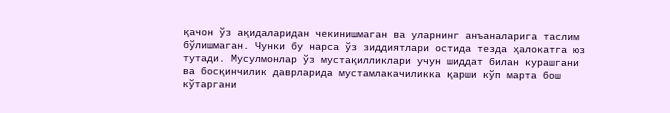қачон ўз ақидаларидан чекинишмаган ва уларнинг анъаналарига таслим бўлишмаган. Чунки бу нарса ўз зиддиятлари остида тезда ҳалокатга юз тутади. Мусулмонлар ўз мустақилликлари учун шиддат билан курашгани ва босқинчилик даврларида мустамлакачиликка қарши кўп марта бош кўтаргани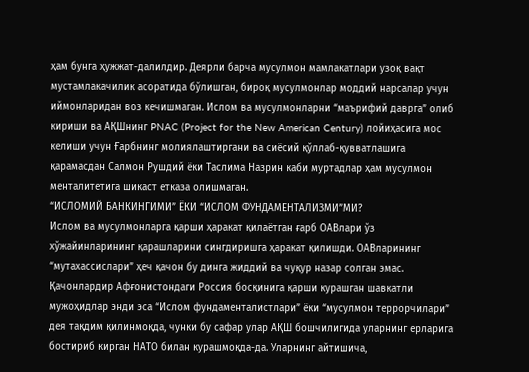ҳам бунга ҳужжат-далилдир. Деярли барча мусулмон мамлакатлари узоқ вақт мустамлакачилик асоратида бўлишган, бироқ мусулмонлар моддий нарсалар учун иймонларидан воз кечишмаган. Ислом ва мусулмонларни “маърифий даврга” олиб кириши ва АҚШнинг PNAC (Project for the New American Century) лойиҳасига мос келиши учун Ғарбнинг молиялаштиргани ва сиёсий қўллаб-қувватлашига қарамасдан Салмон Рушдий ёки Таслима Назрин каби муртадлар ҳам мусулмон менталитетига шикаст етказа олишмаган.
“ИСЛОМИЙ БАНКИНГИМИ” ЁКИ “ИСЛОМ ФУНДАМЕНТАЛИЗМИ”МИ?
Ислом ва мусулмонларга қарши ҳаракат қилаётган ғарб ОАВлари ўз хўжайинларининг қарашларини сингдиришга ҳаракат қилишди. ОАВларининг “мутахассислари” ҳеч қачон бу динга жиддий ва чуқур назар солган эмас. Қачонлардир Афғонистондаги Россия босқинига қарши курашган шавкатли мужоҳидлар энди эса “Ислом фундаменталистлари” ёки “мусулмон террорчилари” дея тақдим қилинмоқда, чунки бу сафар улар АҚШ бошчилигида уларнинг ерларига бостириб кирган НАТО билан курашмоқда-да. Уларнинг айтишича,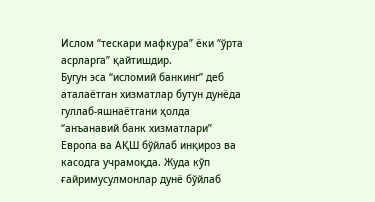Ислом “тескари мафкура” ёки “ўрта асрларга” қайтишдир.
Бугун эса “исломий банкинг” деб аталаётган хизматлар бутун дунёда гуллаб-яшнаётгани ҳолда “анъанавий банк хизматлари” Европа ва АҚШ бўйлаб инқироз ва касодга учрамоқда. Жуда кўп ғайримусулмонлар дунё бўйлаб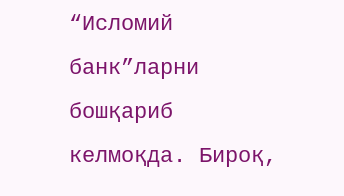“Исломий банк”ларни бошқариб келмоқда. Бироқ,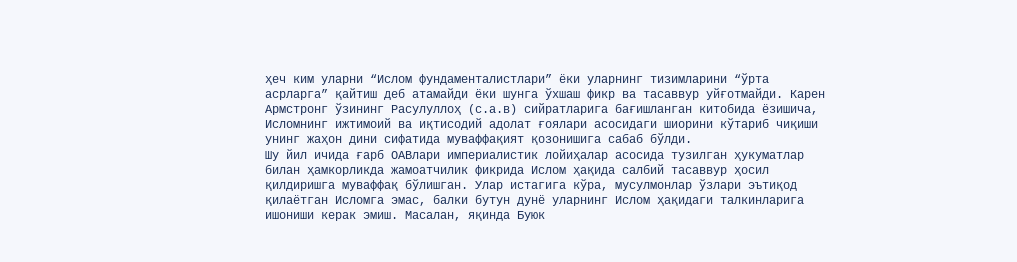ҳеч ким уларни “Ислом фундаменталистлари” ёки уларнинг тизимларини “ўрта асрларга” қайтиш деб атамайди ёки шунга ўхшаш фикр ва тасаввур уйғотмайди. Карен Армстронг ўзининг Расулуллоҳ (с.а.в) сийратларига бағишланган китобида ёзишича, Исломнинг ижтимоий ва иқтисодий адолат ғоялари асосидаги шиорини кўтариб чиқиши унинг жаҳон дини сифатида муваффақият қозонишига сабаб бўлди.
Шу йил ичида ғарб ОАВлари империалистик лойиҳалар асосида тузилган ҳукуматлар билан ҳамкорликда жамоатчилик фикрида Ислом ҳақида салбий тасаввур ҳосил қилдиришга муваффақ бўлишган. Улар истагига кўра, мусулмонлар ўзлари эътиқод қилаётган Исломга эмас, балки бутун дунё уларнинг Ислом ҳақидаги талкинларига ишониши керак эмиш. Масалан, яқинда Буюк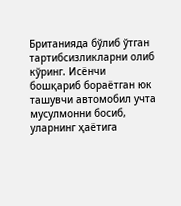Британияда бўлиб ўтган тартибсизликларни олиб кўринг. Исёнчи бошқариб бораётган юк ташувчи автомобил учта мусулмонни босиб, уларнинг ҳаётига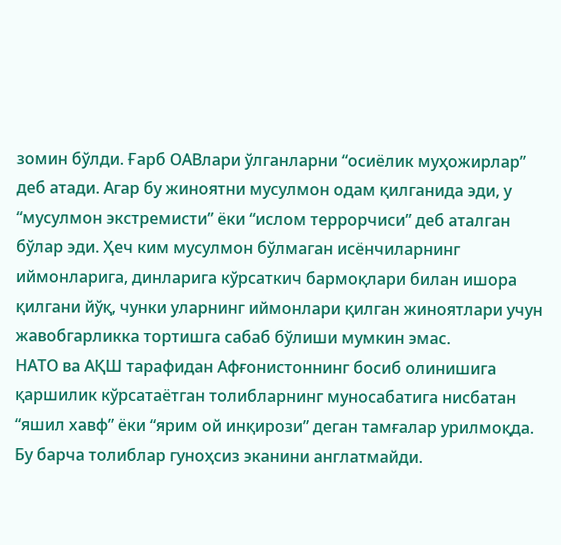зомин бўлди. Ғарб ОАВлари ўлганларни “осиёлик муҳожирлар” деб атади. Агар бу жиноятни мусулмон одам қилганида эди, у “мусулмон экстремисти” ёки “ислом террорчиси” деб аталган бўлар эди. Ҳеч ким мусулмон бўлмаган исёнчиларнинг иймонларига, динларига кўрсаткич бармоқлари билан ишора қилгани йўқ, чунки уларнинг иймонлари қилган жиноятлари учун жавобгарликка тортишга сабаб бўлиши мумкин эмас.
НАТО ва АҚШ тарафидан Афғонистоннинг босиб олинишига қаршилик кўрсатаётган толибларнинг муносабатига нисбатан “яшил хавф” ёки “ярим ой инқирози” деган тамғалар урилмоқда. Бу барча толиблар гуноҳсиз эканини англатмайди.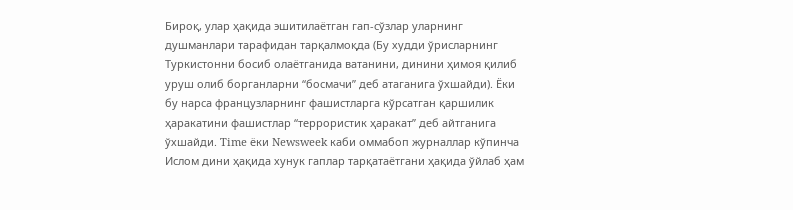Бироқ, улар ҳақида эшитилаётган гап-сўзлар уларнинг душманлари тарафидан тарқалмоқда (Бу худди ўрисларнинг Туркистонни босиб олаётганида ватанини, динини ҳимоя қилиб уруш олиб борганларни “босмачи” деб атаганига ўхшайди). Ёки бу нарса французларнинг фашистларга кўрсатган қаршилик ҳаракатини фашистлар “террористик ҳаракат” деб айтганига ўхшайди. Time ёки Newsweek каби оммабоп журналлар кўпинча Ислом дини ҳақида хунук гаплар тарқатаётгани ҳақида ўйлаб ҳам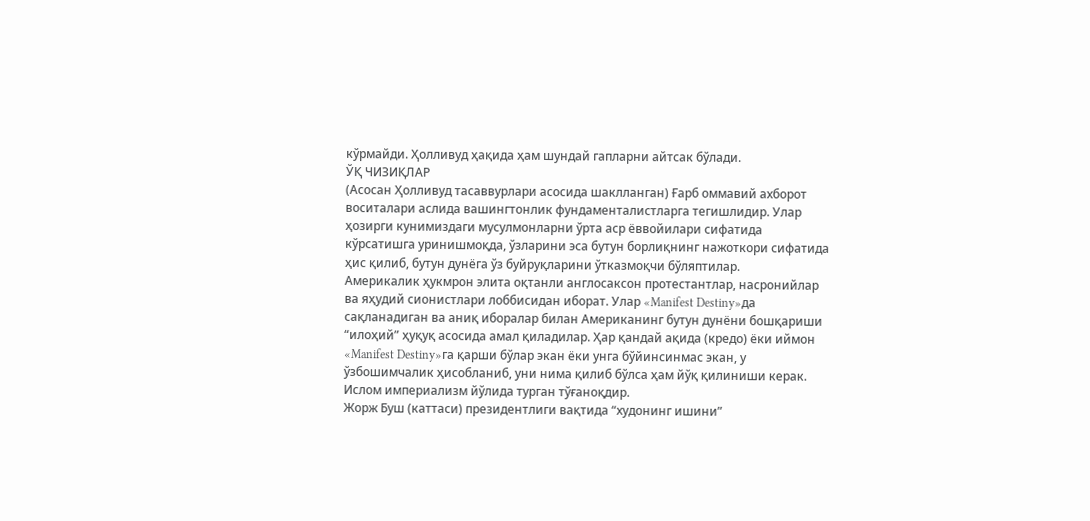кўрмайди. Ҳолливуд ҳақида ҳам шундай гапларни айтсак бўлади.
ЎҚ ЧИЗИҚЛАР
(Асосан Ҳолливуд тасаввурлари асосида шаклланган) Ғарб оммавий ахборот воситалари аслида вашингтонлик фундаменталистларга тегишлидир. Улар ҳозирги кунимиздаги мусулмонларни ўрта аср ёввойилари сифатида кўрсатишга уринишмоқда, ўзларини эса бутун борлиқнинг нажоткори сифатида ҳис қилиб, бутун дунёга ўз буйруқларини ўтказмоқчи бўляптилар.
Америкалик ҳукмрон элита оқтанли англосаксон протестантлар, насронийлар ва яҳудий сионистлари лоббисидан иборат. Улар «Manifest Destiny»да сақланадиган ва аниқ иборалар билан Американинг бутун дунёни бошқариши “илоҳий” ҳуқуқ асосида амал қиладилар. Ҳар қандай ақида (кредо) ёки иймон «Manifest Destiny»га қарши бўлар экан ёки унга бўйинсинмас экан, у ўзбошимчалик ҳисобланиб, уни нима қилиб бўлса ҳам йўқ қилиниши керак. Ислом империализм йўлида турган тўғаноқдир.
Жорж Буш (каттаси) президентлиги вақтида “худонинг ишини”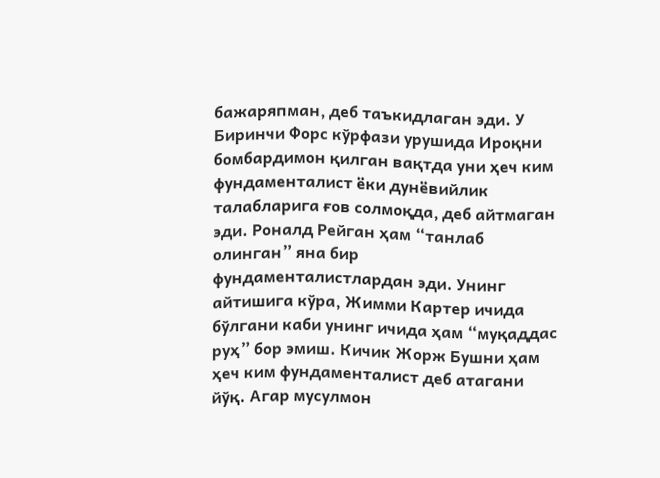бажаряпман, деб таъкидлаган эди. У Биринчи Форс кўрфази урушида Ироқни бомбардимон қилган вақтда уни ҳеч ким фундаменталист ёки дунёвийлик талабларига ғов солмоқда, деб айтмаган эди. Роналд Рейган ҳам “танлаб олинган” яна бир фундаменталистлардан эди. Унинг айтишига кўра, Жимми Картер ичида бўлгани каби унинг ичида ҳам “муқаддас руҳ” бор эмиш. Кичик Жорж Бушни ҳам ҳеч ким фундаменталист деб атагани йўқ. Агар мусулмон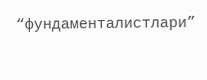“фундаменталистлари”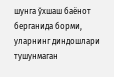шунга ўхшаш баёнот берганида борми, уларнинг диндошлари тушунмаган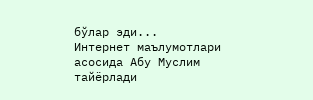бўлар эди...
Интернет маълумотлари асосида Абу Муслим тайёрлади